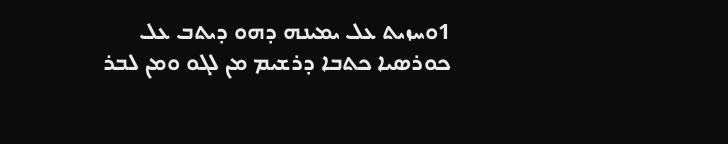1ܘܚܙܝܬ ܥܠ ܝܡܝܢܗ ܕܗܘ ܕܝܬܒ ܥܠ ܟܘܪܤܝܐ ܟܬܒܐ ܕܪܫܝܡ ܡܢ ܠܓܘ ܘܡܢ ܠܒܪ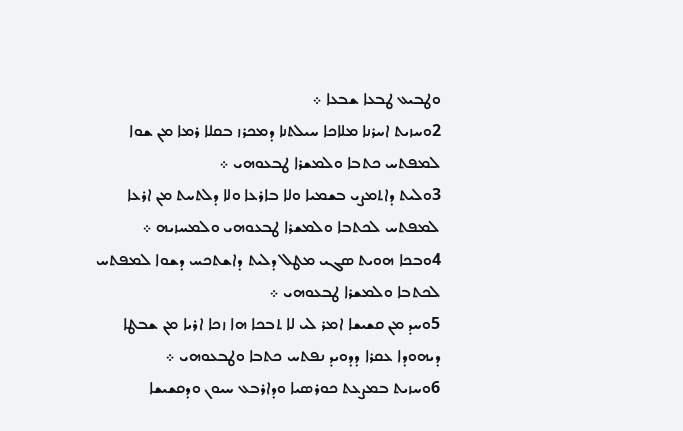ܘܛܒܝܥ ܛܒܥܐ ܫܒܥܐ ܀
2ܘܚܙܝܬ ܐܚܪܢܐ ܡܠܐܟܐ ܚܝܠܬܢܐ ܕܡܟܪܙ ܒܩܠܐ ܪܡܐ ܡܢ ܫܘܐ ܠܡܦܬܚ ܟܬܒܐ ܘܠܡܫܪܐ ܛܒܥܘܗܝ ܀
3ܘܠܝܬ ܕܐܬܡܨܝ ܒܫܡܝܐ ܘܠܐ ܒܐܪܥܐ ܘܠܐ ܕܠܬܚܬ ܡܢ ܐܪܥܐ ܠܡܦܬܚ ܠܟܬܒܐ ܘܠܡܫܪܐ ܛܒܥܘܗܝ ܘܠܡܚܙܝܗ ܀
4ܘܒܟܐ ܗܘܝܬ ܤܓܝ ܡܛܠ ܕܠܝܬ ܕܐܫܬܟܚ ܕܫܘܐ ܠܡܦܬܚ ܠܟܬܒܐ ܘܠܡܫܪܐ ܛܒܥܘܗܝ ܀
5ܘܚܕ ܡܢ ܩܫܝܫܐ ܐܡܪ ܠܝ ܠܐ ܬܒܟܐ ܗܐ ܙܟܐ ܐܪܝܐ ܡܢ ܫܒܛܐ ܕܝܗܘܕܐ ܥܩܪܐ ܕܕܘܝܕ ܢܦܬܚ ܟܬܒܐ ܘܛܒܥܘܗܝ ܀
6ܘܚܙܝܬ ܒܡܨܥܬ ܟܘܪܤܝܐ ܘܕܐܪܒܥ ܚܝܘܢ ܘܕܩܫܝܫܐ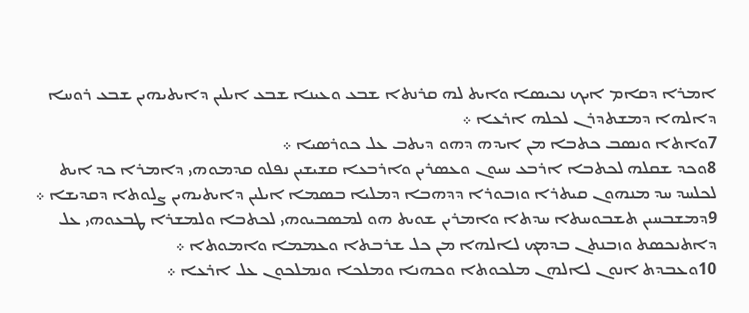ܐܡܪܐ ܕܩܐܡ ܐܝܟ ܢܟܝܤܐ ܘܐܝܬ ܠܗ ܩܪܢܬܐ ܫܒܥ ܘܥܝܢܐ ܫܒܥ ܐܝܠܝܢ ܕܐܝܬܝܗܝܢ ܫܒܥ ܪܘܚܐ ܕܐܠܗܐ ܕܡܫܬܕܪܢ ܠܟܠܗ ܐܪܥܐ ܀
7ܘܐܬܐ ܘܢܤܒ ܟܬܒܐ ܡܢ ܐܝܕܗ ܕܗܘ ܕܝܬܒ ܥܠ ܟܘܪܤܝܐ ܀
8ܘܟܕ ܫܩܠܗ ܠܟܬܒܐ ܐܪܒܥ ܚܝܘܢ ܘܥܤܪܝܢ ܘܐܪܒܥܐ ܩܫܝܫܝܢ ܢܦܠܘ ܩܕܡܘܗܝ ܕܐܡܪܐ ܟܕ ܐܝܬ ܠܟܠܚܕ ܚܕ ܡܢܗܘܢ ܩܝܬܪܐ ܘܙܒܘܪܐ ܕܕܗܒܐ ܕܡܠܝܐ ܒܤܡܐ ܐܝܠܝܢ ܕܐܝܬܝܗܝܢ ܨܠܘܬܐ ܕܩܕܝܫܐ ܀
9ܕܡܫܒܚܝܢ ܬܫܒܘܚܬܐ ܚܕܬܐ ܘܐܡܪܝܢ ܫܘܝܬ ܗܘ ܠܡܤܒܝܘܗܝ ܠܟܬܒܐ ܘܠܡܫܪܐ ܛܒܥܘܗܝ ܥܠ ܕܐܬܢܟܤܬ ܘܙܒܢܬܢ ܒܕܡܟ ܠܐܠܗܐ ܡܢ ܟܠ ܫܪܒܬܐ ܘܥܡܡܐ ܘܐܡܘܬܐ ܀
10ܘܥܒܕܬ ܐܢܘܢ ܠܐܠܗܢ ܡܠܟܘܬܐ ܘܟܗܢܐ ܘܡܠܟܐ ܘܢܡܠܟܘܢ ܥܠ ܐܪܥܐ ܀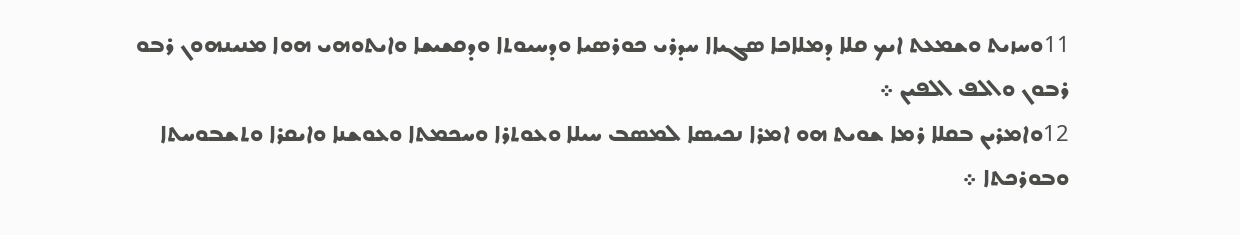11ܘܚܙܝܬ ܘܫܡܥܬ ܐܝܟ ܩܠܐ ܕܡܠܐܟܐ ܤܓܝܐܐ ܚܕܪܝ ܟܘܪܤܝܐ ܘܕܚܝܘܬܐ ܘܕܩܫܝܫܐ ܘܐܝܬܘܗܝ ܗܘܐ ܡܢܝܢܗܘܢ ܪܒܘ ܪܒܘܢ ܘܐܠܦ ܐܠܦܝܢ ܀
12ܘܐܡܪܝܢ ܒܩܠܐ ܪܡܐ ܫܘܝܬ ܗܘ ܐܡܪܐ ܢܟܝܤܐ ܠܡܤܒ ܚܝܠܐ ܘܥܘܬܪܐ ܘܚܟܡܬܐ ܘܥܘܫܢܐ ܘܐܝܩܪܐ ܘܬܫܒܘܚܬܐ ܘܒܘܪܟܬܐ ܀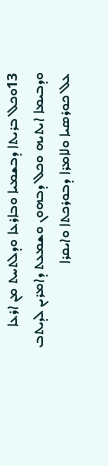13ܘܟܠ ܒܪܝܬܐ ܕܒܫܡܝܐ ܘܒܐܪܥܐ ܘܕܠܬܚܬ ܡܢ ܐܪܥܐ ܘܕܒܝܡܐ ܐܝܬܝܗ ܘܟܠ ܕܒܗܘܢ ܘܫܡܥܬ ܕܐܡܪܝܢ ܠܕܝܬܒ ܥܠ ܟܘܪܤܝܐ ܘܠܐܡܪܐ ܕܒܘܪܟܬܐ ܘܐܝܩܪܐ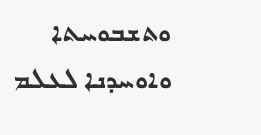ܘܬܫܒܘܚܬܐ ܘܐܘܚܕܢܐ ܠܥܠܡ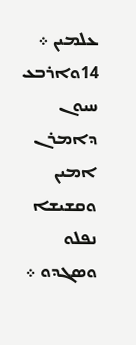ܥܠܡܝܢ ܀
14ܘܐܪܒܥ ܚܝܘܢ ܕܐܡܪܢ ܐܡܝܢ ܘܩܫܝܫܐ ܢܦܠܘ ܘܤܓܕܘ ܀